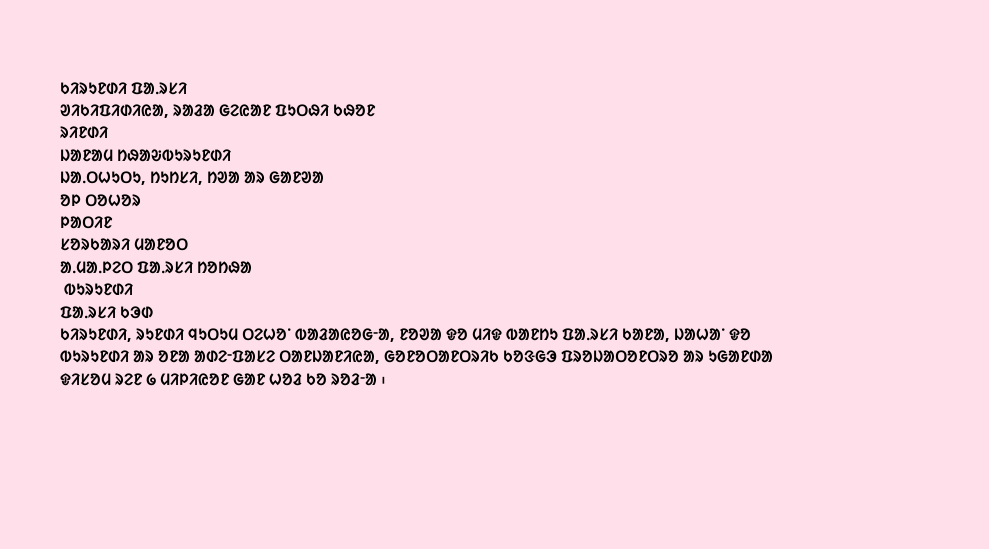ᱠᱤᱨᱩᱱᱰᱤ ᱯᱟᱹᱨᱥᱤ
ᱣᱤᱠᱤᱯᱤᱰᱤᱭᱟ, ᱨᱟᱲᱟ ᱜᱮᱭᱟᱱ ᱯᱩᱛᱷᱤ ᱠᱷᱚᱱ
ᱨᱤᱱᱰᱤ
ᱡᱟᱱᱟᱢ ᱴᱷᱟᱶᱵᱩᱨᱩᱱᱰᱤ
ᱡᱟᱹᱛᱦᱩᱛᱩ, ᱴᱩᱴᱥᱤ, ᱴᱣᱟ ᱟᱨ ᱜᱟᱱᱣᱟ
ᱚᱞ ᱛᱚᱦᱚᱨ
ᱞᱟᱛᱤᱱ
ᱥᱚᱨᱠᱟᱨᱤ ᱢᱟᱱᱚᱛ
ᱟᱹᱢᱟᱹᱞᱮᱛ ᱯᱟᱹᱨᱥᱤ ᱴᱚᱴᱷᱟ
 ᱵᱩᱨᱩᱱᱰᱤ
ᱯᱟᱹᱨᱥᱤ ᱠᱳᱰ
ᱠᱤᱨᱩᱱᱰᱤ, ᱨᱩᱱᱰᱤ ᱧᱩᱛᱩᱢ ᱛᱮᱦᱚᱸ ᱵᱟᱲᱟᱭᱚᱜᱼᱟ, ᱱᱚᱣᱟ ᱫᱚ ᱢᱤᱫ ᱵᱟᱱᱴᱩ ᱯᱟᱹᱨᱥᱤ ᱠᱟᱱᱟ, ᱡᱟᱦᱟᱸ ᱫᱚ ᱵᱩᱨᱩᱱᱰᱤ ᱟᱨ ᱚᱱᱟ ᱟᱰᱮᱼᱯᱟᱥᱮ ᱛᱟᱱᱡᱟᱱᱤᱭᱟ, ᱜᱚᱱᱚᱛᱟᱱᱛᱨᱤᱠ ᱠᱚᱝᱜᱳ ᱯᱨᱚᱡᱟᱛᱚᱱᱛᱨᱚ ᱟᱨ ᱩᱜᱟᱱᱰᱟ ᱫᱤᱥᱚᱢ ᱨᱮᱱ ᱙ ᱢᱤᱞᱤᱭᱚᱱ ᱜᱟᱱ ᱦᱚᱲ ᱠᱚ ᱨᱚᱲᱼᱟ ᱾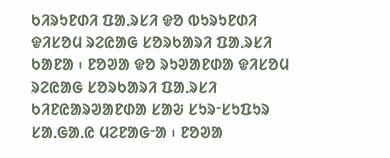ᱠᱤᱨᱩᱱᱰᱤ ᱯᱟᱹᱨᱥᱤ ᱫᱚ ᱵᱩᱨᱩᱱᱰᱤ ᱫᱤᱥᱚᱢ ᱨᱮᱭᱟᱜ ᱥᱚᱨᱠᱟᱨᱤ ᱯᱟᱹᱨᱥᱤ ᱠᱟᱱᱟ ᱾ ᱱᱚᱣᱟ ᱫᱚ ᱨᱩᱣᱟᱱᱰᱟ ᱫᱤᱥᱚᱢ ᱨᱮᱭᱟᱜ ᱥᱚᱨᱠᱟᱨᱤ ᱯᱟᱹᱨᱥᱤ ᱠᱤᱱᱭᱟᱨᱣᱟᱱᱰᱟ ᱥᱟᱶ ᱥᱩᱨᱼᱥᱩᱯᱩᱨ ᱥᱟᱹᱜᱟᱹᱭ ᱢᱮᱱᱟᱜᱼᱟ ᱾ ᱱᱚᱣᱟ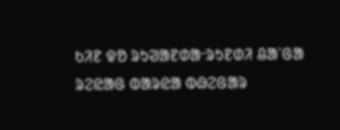ᱠᱤᱱ ᱫᱚ ᱨᱩᱣᱟᱱᱰᱟᱼᱨᱩᱱᱰᱤ ᱪᱟᱸᱜᱟ ᱨᱮᱭᱟᱜ ᱵᱟᱨᱭᱟ ᱵᱷᱮᱜᱟᱨ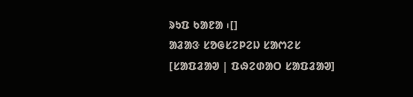ᱨᱩᱯ ᱠᱟᱱᱟ ᱾[]
ᱟᱲᱟᱝ ᱥᱚᱜᱥᱮᱞᱮᱡ ᱥᱟᱬᱮᱥ
[ᱥᱟᱯᱲᱟᱣ | ᱯᱷᱮᱰᱟᱛ ᱥᱟᱯᱲᱟᱣ]